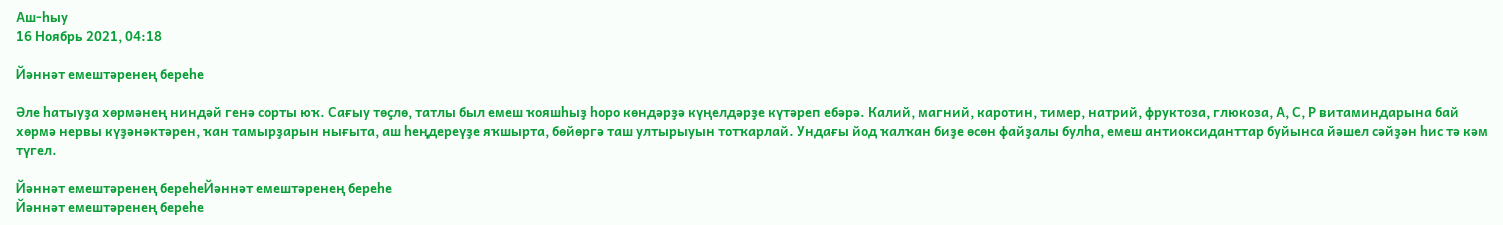Аш-һыу
16 Ноябрь 2021, 04:18

Йәннәт емештәренең береһе

Әле һатыуҙа хөрмәнең ниндәй генә сорты юҡ. Сағыу төҫлө, татлы был емеш ҡояшһыҙ һоро көндәрҙә күңелдәрҙе күтәреп ебәрә. Калий, магний, каротин, тимер, натрий, фруктоза, глюкоза, А, С, Р витаминдарына бай хөрмә нервы күҙәнәктәрен, ҡан тамырҙарын нығыта, аш һеңдереүҙе яҡшырта, бөйөргә таш ултырыуын тотҡарлай. Ундағы йод ҡалҡан биҙе өсөн файҙалы булһа, емеш антиоксиданттар буйынса йәшел сәйҙән һис тә кәм түгел.

Йәннәт емештәренең береһеЙәннәт емештәренең береһе
Йәннәт емештәренең береһе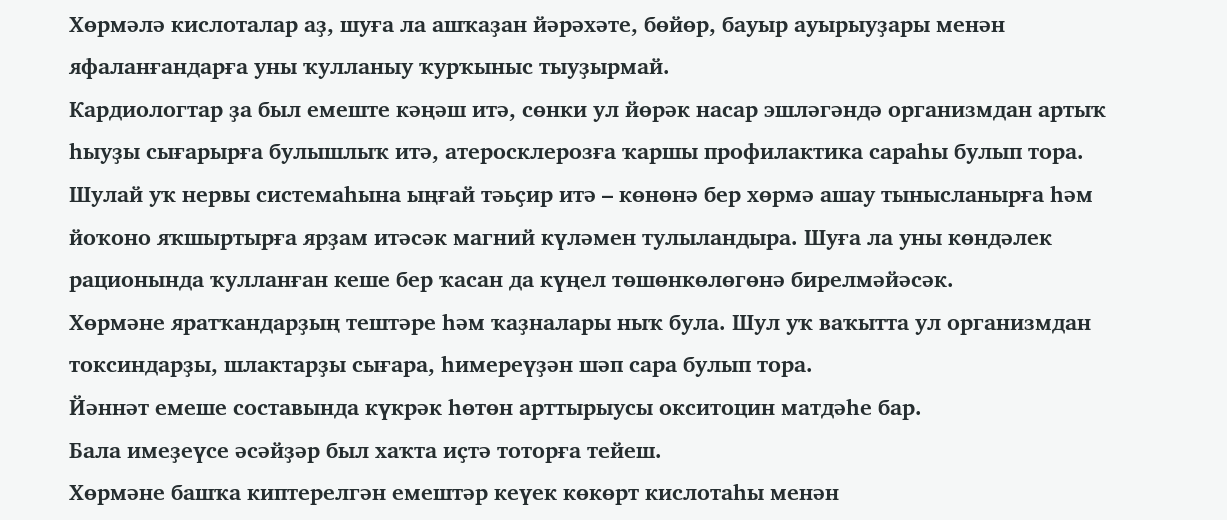Хөрмәлә кислоталар аҙ, шуға ла ашҡаҙан йәрәхәте, бөйөр, бауыр ауырыуҙары менән яфаланғандарға уны ҡулланыу ҡурҡыныс тыуҙырмай.
Кардиологтар ҙа был емеште кәңәш итә, сөнки ул йөрәк насар эшләгәндә организмдан артыҡ һыуҙы сығарырға булышлыҡ итә, атеросклерозға ҡаршы профилактика сараһы булып тора. Шулай уҡ нервы системаһына ыңғай тәьҫир итә – көнөнә бер хөрмә ашау тынысланырға һәм йоҡоно яҡшыртырға ярҙам итәсәк магний күләмен тулыландыра. Шуға ла уны көндәлек рационында ҡулланған кеше бер ҡасан да күңел төшөнкөлөгөнә бирелмәйәсәк.
Хөрмәне яратҡандарҙың тештәре һәм ҡаҙналары ныҡ була. Шул уҡ ваҡытта ул организмдан токсиндарҙы, шлактарҙы сығара, һимереүҙән шәп сара булып тора.
Йәннәт емеше составында күкрәк һөтөн арттырыусы окситоцин матдәһе бар.
Бала имеҙеүсе әсәйҙәр был хаҡта иҫтә тоторға тейеш.
Хөрмәне башҡа киптерелгән емештәр кеүек көкөрт кислотаһы менән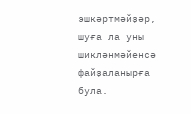эшкәртмәйҙәр, шуға ла уны шикләнмәйенсә файҙаланырға була.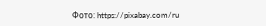Фото: https://pixabay.com/ru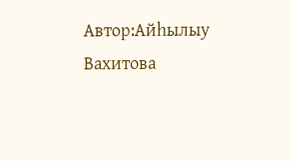Автор:Айһылыу Вахитова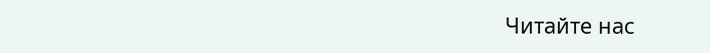Читайте нас